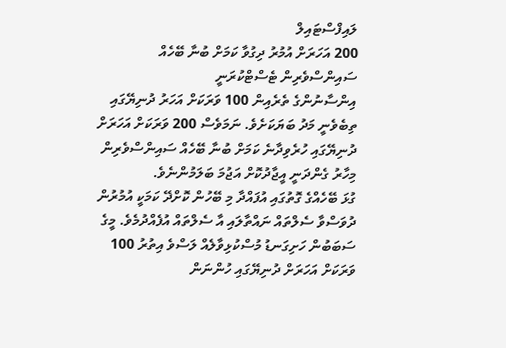ލައިފްސްޓައިލް
200 އަހަރަށް އުމުރު ދިގުވާ ކަމަށް ބުނާ ބޭހެއް ސައިންސްވެރިން ޓެސްޓްކުރަނީ
އިންސާނުންގެ ތެރެއިން 100 ވަރަކަށް އަހަރު ދުނިޔޭގައި ތިބެވެނީ މަދު ބަޔަކަށެވެ. ނަމަވެސް 200 ވަރަކަށް އަހަރަށް ދުނިޔޭގައި ހުރެވިދާނެ ކަމަށް ބުނާ ބޭހެއް ސައިންސްވެރިން މިހާރު ގެންދަނީ އީޖާދުކޮށް އަޖުމަ ބަލަމުންނެވެ.
ގުޅަ ބޭހެއްގެ ގޮތުގައި އުފައްދާ މި ބޭހުން ކޮށްދޭ ކަމަކީ އުމުރުން ދުވަސްވާ ސެލްތައް ނައްތާލައި އާ ސެލްތައް އުފެއްދުމެވެ. މީގެ ސަބަބުން ހަށިގަނޑު މުސްކުޅިވާލެއް ލަސްވެ އިތުރު 100 ވަރަކަށް އަހަރަށް ދުނިޔޭގައި ހުންނަން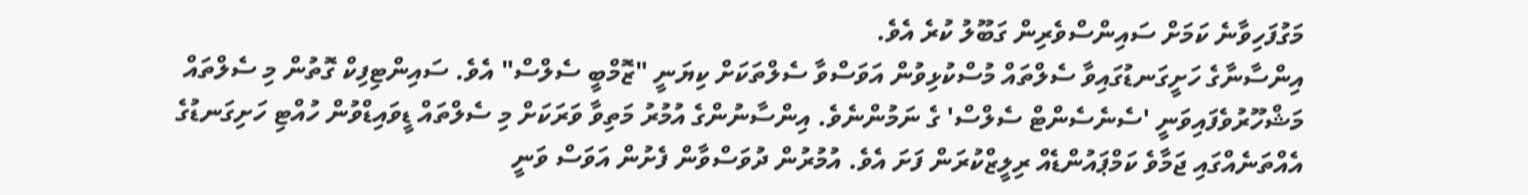މަގުފަހިވާނެ ކަމަށް ސައިންސްވެރިން ގަބޫލު ކުރެ އެވެ.
އިންސާނާގެ ހަށީގަނޑުގައިވާ ސެލްތައް މުސްކުޅިވުން އަވަސްވާ ސެލްތަކަށް ކިޔަނީ "ޒޮމްބީ ސެލްސް" އެވެ. ސައިންޓިފިކް ގޮތުން މި ސެލްތައް މަޝްހޫރުވެފައިވަނީ 'ސެނެސެންޓް ސެލްސް' ގެ ނަމުންނެވެ. އިންސާނުންގެ އުމުރު މަތިވާ ވަރަކަށް މި ސެލްތައް ޑީވައިޑްވުން ހުއްޓި ހަށިގަނޑުގެ އެއްތަނެއްގައި ޖަމާވެ ކަމްޕައުންޑެއް ރިލީޒްކުރަން ފަށަ އެވެ. އުމުރުން ދުވަސްވާން ފެށުން އަވަސް ވަނީ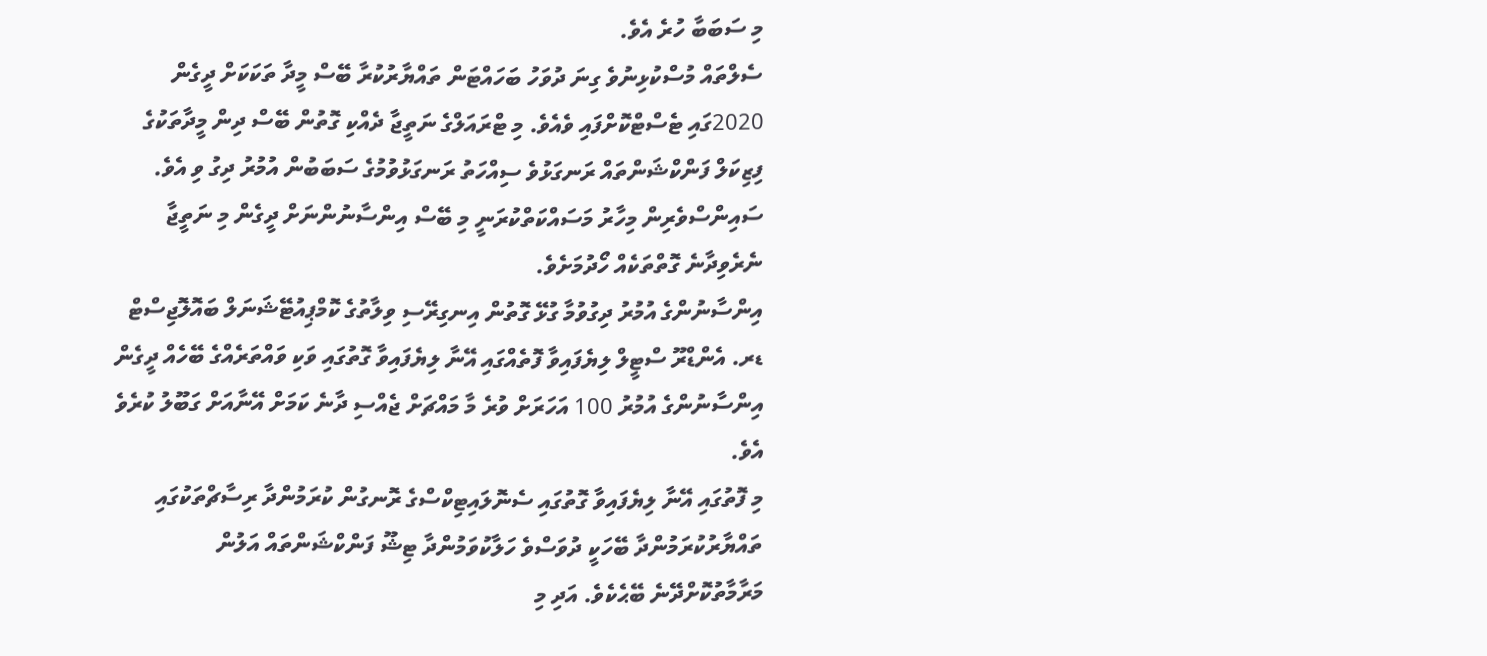މި ސަބަބާ ހުރެ އެވެ.
ސެލްތައް މުސްކުޅިނުވެ ގިނަ ދުވަހު ބަހައްޓަން ތައްޔާރުކުރާ ބޭސް މީދާ ތަކަކަށް ދީގެން 2020ގައި ޓެސްޓްކޮށްފައި ވެއެވެ. މި ޓްރައަލްގެ ނަތީޖާ ދެއްކި ގޮތުން ބޭސް ދިން މީދާތަކުގެ ފިޒިކަލް ފަންކްޝަންތައް ރަނގަޅުވެ ސިއްހަތު ރަނގަޅުވުމުގެ ސަބަބުން އުމުރު ދިގު ވި އެވެ.
ސައިންސްވެރިން މިހާރު މަސައްކަތްކުރަނީ މި ބޭސް އިންސާނުންނަށް ދީގެން މި ނަތީޖާ ނެރެވިދާނެ ގޮތްތަކެއް ހޯދުމަށެވެ.
އިންސާނުންގެ އުމުރު ދިގުވުމާ ގުޅޭ ގޮތުން އިނގިރޭސި ވިލާތުގެ ކޮމްޕިއުޓޭޝަނަލް ބައޮލޮޖިސްޓް ޑރ. އެންޑްރޫ ސްޓީލް ލިޔެފައިވާ ފޮތެއްގައި އޭނާ ލިޔެފައިވާ ގޮތުގައި ވަކި ވައްތަރެއްގެ ބޭހެއް ދީގެން އިންސާނުންގެ އުމުރު 100 އަހަރަށް ވުރެ މާ މައްޗަށް ޖެއްސި ދާނެ ކަމަށް އޭނާއަށް ގަބޫލު ކުރެވެ އެވެ.
މި ފޮތުގައި އޭނާ ލިޔެފައިވާ ގޮތުގައި ސެނޮލައިޓިކްސްގެ ރޮނގުން ކުރަމުންދާ ރިސާޗްތަކުގައި ތައްޔާރުކުރަމުންދާ ބޭހަކީ ދުވަސްވެ ހަލާކުވަމުންދާ ޓިޝޫ ފަންކްޝަންތައް އަލުން މަރާމާތުކޮށްދޭނެ ބޭޙެކެވެ. އަދި މި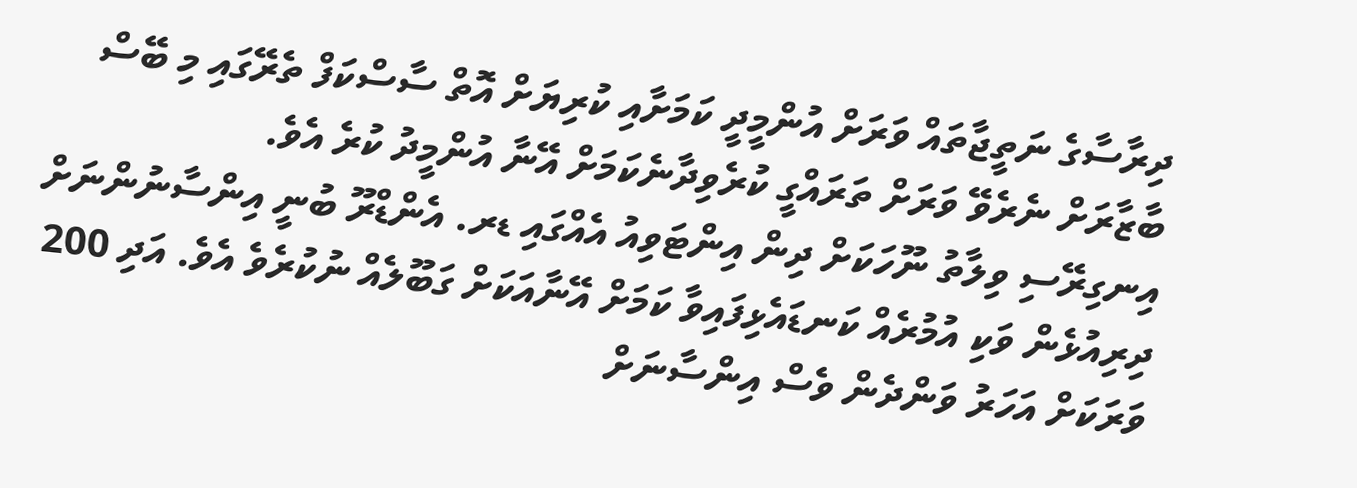ދިރާސާގެ ނަތީޖާތައް ވަރަށް އުންމީދީ ކަމަށާއި ކުރިޔަށް އޮތް ސާސްކަފް ތެރޭގައި މި ބޭސް ބާޒާރަށް ނެރެވޭ ވަރަށް ތަރައްގީ ކުރެވިދާނެކަމަށް އޭނާ އުންމީދު ކުރެ އެވެ.
އިނގިރޭސި ވިލާތު ނޫހަކަށް ދިން އިންޓަވިއު އެއްގައި ޑރ. އެންޑްރޫ ބުނީ އިންސާނުންނަށް ދިރިއުޅެން ވަކި އުމުރެއް ކަނޑައެޅިފައިވާ ކަމަށް އޭނާއަކަށް ގަބޫލެއް ނުކުރެވެ އެވެ. އަދި 200 ވަރަކަށް އަހަރު ވަންދެން ވެސް އިންސާނަށް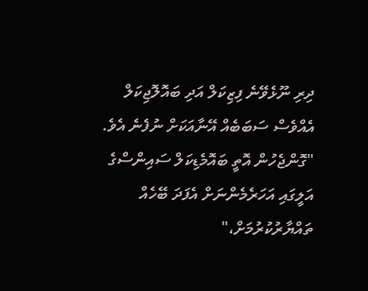ދިރި ނޫޅެވޭނެ ފިޒިކަލް އަދި ބައޮލޮޖިކަލް އެއްވެސް ސަބަބެއް އޭނާއަކަށް ނުފެނެ އެވެ.
"ގޮންޖެހުން އޮތީ ބައޮމެޑިކަލް ސައިންސްގެ އަލީގައި އަހަރެމެންނަށް އެފަދަ ބޭހެއް ތައްޔާރުކުރުމަށް،"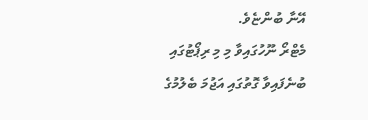އޭނާ ބުންޏެވެ.
މެޓްރޯ ނޫހުގައިވާ މި މި ރިޕޯޓުގައި ބުނެފައިވާ ގޮތުގައި އަޖުމަ ބެލުމުގެ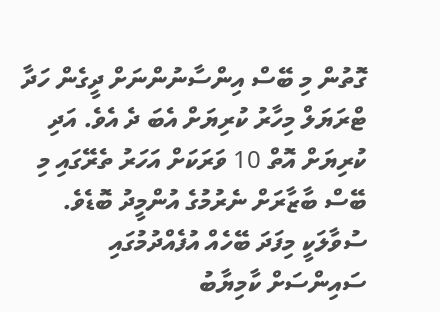ގޮތުން މި ބޭސް އިންސާނުންނަށް ދީގެން ހަދާ ޓްރަޔަލް މިހާރު ކުރިޔަށް އެބަ ދެ އެވެ. އަދި ކުރިޔަށް އޮތް 10 ވަރަކަށް އަހަރު ތެރޭގައި މި ބޭސް ބާޒާރަށް ނެރުމުގެ އުންމީދު ބޮޑެވެ.
ސުވާލަކީ މިފަދަ ބޭހެއް އުފެއްދުމުގައި ސައިންސަށް ކާމިޔާބު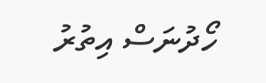ހޯދުނަސް އިތުރު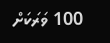100 ވަރަކަށް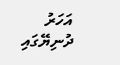އަހަރު ދުނިޔޭގައި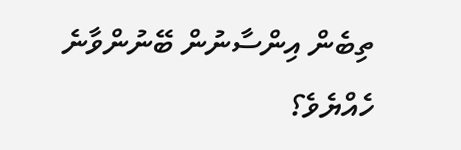ތިބެން އިންސާނުން ބޭނުންވާނެ ހެއްޔެވެ؟